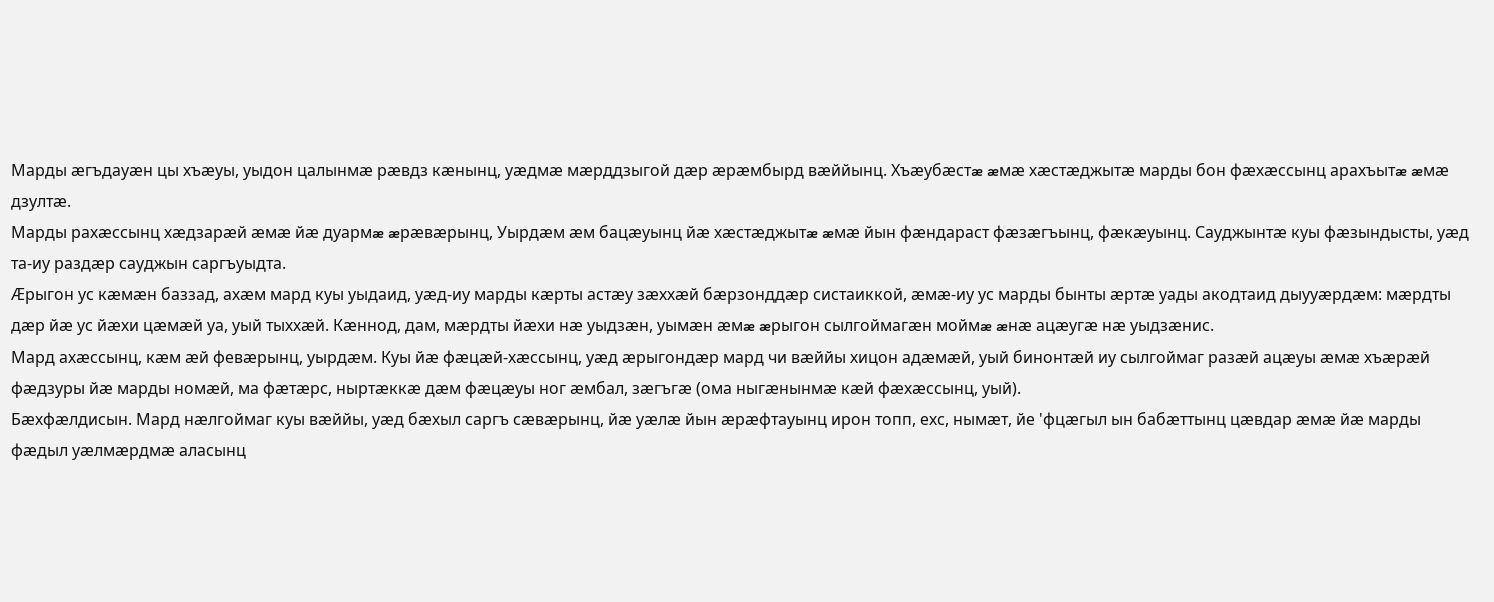Марды æгъдауæн цы хъæуы, уыдон цалынмæ рæвдз кæнынц, уæдмæ мæрддзыгой дæр æрæмбырд вæййынц. Хъæубæстæ æмæ хæстæджытæ марды бон фæхæссынц арахъытæ æмæ дзултæ.
Марды рахæссынц хæдзарæй æмæ йæ дуармæ æрæвæрынц, Уырдæм æм бацæуынц йæ хæстæджытæ æмæ йын фæндараст фæзæгъынц, фæкæуынц. Сауджынтæ куы фæзындысты, уæд та-иу раздæр сауджын саргъуыдта.
Æрыгон ус кæмæн баззад, ахæм мард куы уыдаид, уæд-иу марды кæрты астæу зæххæй бæрзонддæр систаиккой, æмæ-иу ус марды бынты æртæ уады акодтаид дыууæрдæм: мæрдты дæр йæ ус йæхи цæмæй уа, уый тыххæй. Кæннод, дам, мæрдты йæхи нæ уыдзæн, уымæн æмæ æрыгон сылгоймагæн моймæ æнæ ацæугæ нæ уыдзæнис.
Мард ахæссынц, кæм æй февæрынц, уырдæм. Куы йæ фæцæй-хæссынц, уæд æрыгондæр мард чи вæййы хицон адæмæй, уый бинонтæй иу сылгоймаг разæй ацæуы æмæ хъæрæй фæдзуры йæ марды номæй, ма фæтæрс, ныртæккæ дæм фæцæуы ног æмбал, зæгъгæ (ома ныгæнынмæ кæй фæхæссынц, уый).
Бæхфæлдисын. Мард нæлгоймаг куы вæййы, уæд бæхыл саргъ сæвæрынц, йæ уæлæ йын æрæфтауынц ирон топп, ехс, нымæт, йе 'фцæгыл ын бабæттынц цæвдар æмæ йæ марды фæдыл уæлмæрдмæ аласынц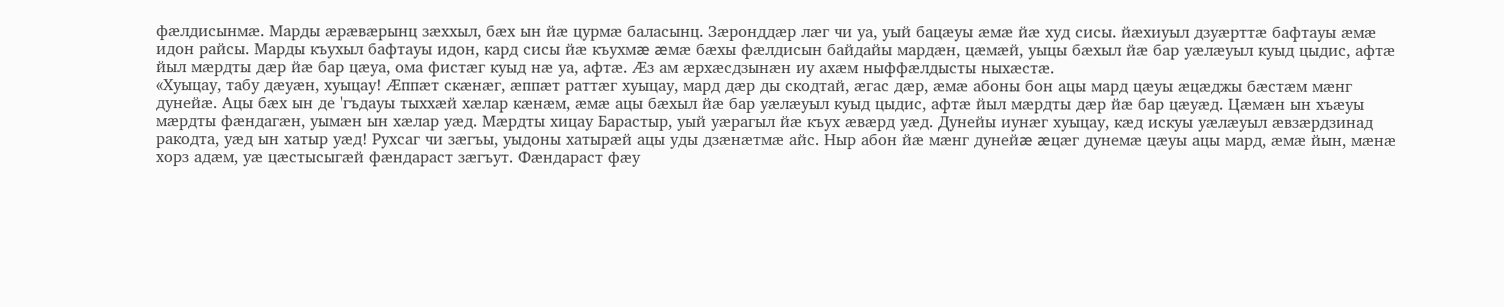фæлдисынмæ. Марды æрæвæрынц зæххыл, бæх ын йæ цурмæ баласынц. Зæронддæр лæг чи уа, уый бацæуы æмæ йæ худ сисы. йæхиуыл дзуæрттæ бафтауы æмæ идон райсы. Марды къухыл бафтауы идон, кард сисы йæ къухмæ æмæ бæхы фæлдисын байдайы мардæн, цæмæй, уыцы бæхыл йæ бар уæлæуыл куыд цыдис, афтæ йыл мæрдты дæр йæ бар цæуа, ома фистæг куыд нæ уа, афтæ. Æз ам æрхæсдзынæн иу ахæм ныффæлдысты ныхæстæ.
«Хуыцау, табу дæуæн, хуыцау! Æппæт скæнæг, æппæт раттæг хуыцау, мард дæр ды скодтай, æгас дæр, æмæ абоны бон ацы мард цæуы æцæджы бæстæм мæнг дунейæ. Ацы бæх ын де 'гъдауы тыххæй хæлар кæнæм, æмæ ацы бæхыл йæ бар уæлæуыл куыд цыдис, афтæ йыл мæрдты дæр йæ бар цæуæд. Цæмæн ын хъæуы мæрдты фæндагæн, уымæн ын хæлар уæд. Мæрдты хицау Барастыр, уый уæрагыл йæ къух æвæрд уæд. Дунейы иунæг хуыцау, кæд искуы уæлæуыл æвзæрдзинад ракодта, уæд ын хатыр уæд! Рухсаг чи зæгъы, уыдоны хатырæй ацы уды дзæнæтмæ айс. Ныр абон йæ мæнг дунейæ æцæг дунемæ цæуы ацы мард, æмæ йын, мæнæ хорз адæм, уæ цæстысыгæй фæндараст зæгъут. Фæндараст фæу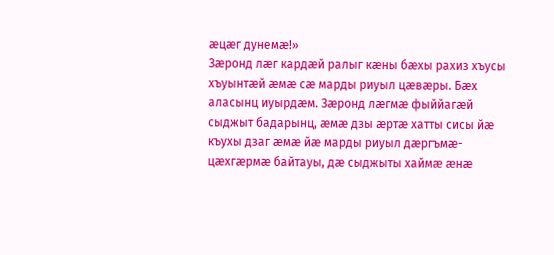æцæг дунемæ!»
Зæронд лæг кардæй ралыг кæны бæхы рахиз хъусы хъуынтæй æмæ сæ марды риуыл цæвæры. Бæх аласынц иуырдæм. Зæронд лæгмæ фыййагæй сыджыт бадарынц, æмæ дзы æртæ хатты сисы йæ къухы дзаг æмæ йæ марды риуыл дæргъмæ-цæхгæрмæ байтауы, дæ сыджыты хаймæ æнæ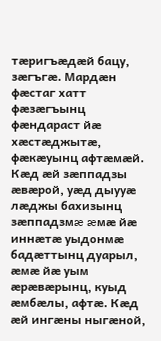тæригъæдæй бацу, зæгъгæ. Мардæн фæстаг хатт фæзæгъынц фæндараст йæ хæстæджытæ, фæкæуынц афтæмæй. Кæд æй зæппадзы æвæрой, уæд дыууæ лæджы бахизынц зæппадзмæ æмæ йæ иннæтæ уыдонмæ бадæттынц дуарыл, æмæ йæ уым æрæвæрынц, куыд æмбæлы, афтæ. Кæд æй ингæны ныгæной,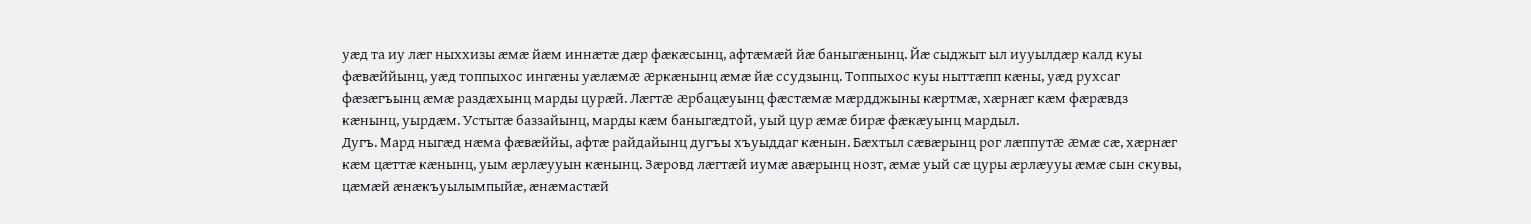уæд та иу лæг ныххизы æмæ йæм иннæтæ дæр фæкæсынц, афтæмæй йæ баныгæнынц. Йæ сыджыт ыл иууылдæр калд куы фæвæййынц, уæд топпыхос ингæны уæлæмæ æркæнынц æмæ йæ ссудзынц. Топпыхос куы ныттæпп кæны, уæд рухсаг фæзæгъынц æмæ раздæхынц марды цурæй. Лæгтæ æрбацæуынц фæстæмæ мæрдджыны кæртмæ, хæрнæг кæм фæрæвдз кæнынц, уырдæм. Устытæ баззайынц, марды кæм баныгæдтой, уый цур æмæ бирæ фæкæуынц мардыл.
Дугъ. Мард ныгæд нæма фæвæййы, афтæ райдайынц дугъы хъуыддаг кæнын. Бæхтыл сæвæрынц рог лæппутæ æмæ сæ, хæрнæг кæм цæттæ кæнынц, уым æрлæууын кæнынц. Зæровд лæгтæй иумæ авæрынц нозт, æмæ уый сæ цуры æрлæууы æмæ сын скувы, цæмæй æнæкъуылымпыйæ, æнæмастæй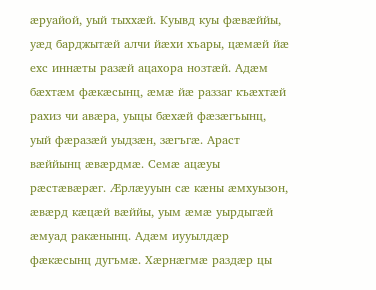æруайой, уый тыххæй. Куывд куы фæвæййы, уæд барджытæй алчи йæхи хъары, цæмæй йæ ехс иннæты разæй ацахора нозтæй. Адæм бæхтæм фæкæсынц, æмæ йæ раззаг къæхтæй рахиз чи авæра, уыцы бæхæй фæзæгъынц, уый фæразæй уыдзæн, зæгъгæ. Араст вæййынц æвæрдмæ. Семæ ацæуы рæстæвæрæг. Æрлæууын сæ кæны æмхуызон, æвæрд кæцæй вæййы, уым æмæ уырдыгæй æмуад ракæнынц. Адæм иууылдæр фæкæсынц дугъмæ. Хæрнæгмæ раздæр цы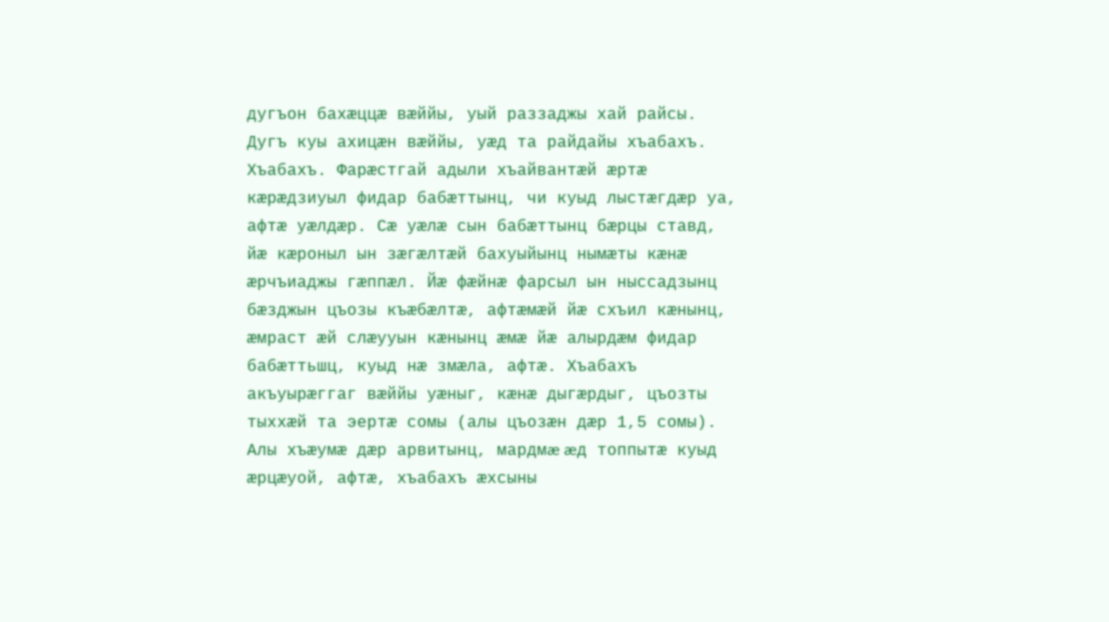дугъон бахæццæ вæййы, уый раззаджы хай райсы. Дугъ куы ахицæн вæййы, уæд та райдайы хъабахъ.
Xъабахъ. Фарæстгай адыли хъайвантæй æртæ кæрæдзиуыл фидар бабæттынц, чи куыд лыстæгдæр уа, афтæ уæлдæр. Сæ уæлæ сын бабæттынц бæрцы ставд, йæ кæроныл ын зæгæлтæй бахуыйынц нымæты кæнæ æрчъиаджы гæппæл. Йæ фæйнæ фарсыл ын ныссадзынц бæзджын цъозы къæбæлтæ, афтæмæй йæ схъил кæнынц, æмраст æй слæууын кæнынц æмæ йæ алырдæм фидар бабæттьшц, куыд нæ змæла, афтæ. Хъабахъ акъуырæггаг вæййы уæныг, кæнæ дыгæрдыг, цъозты тыххæй та эертæ сомы (алы цъозæн дæр 1,5 сомы). Алы хъæумæ дæр арвитынц, мардмæ æд топпытæ куыд æрцæуой, афтæ, хъабахъ æхсыны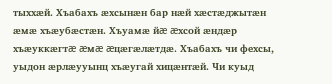тыххæй. Хъабахъ æхсынæн бар нæй хæстæджытæн æмæ хъæубæстæн. Хъуамæ йæ æхсой æндæр хъæуккæгтæ æмæ æцæгæлæтдæ. Хъабахъ чи фехсы, уыдон æрлæууынц хъæугай хицæнтæй. Чи куыд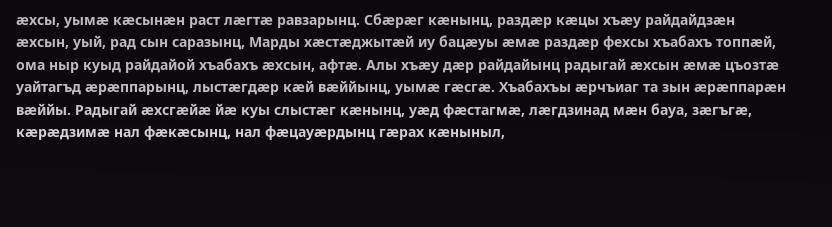æхсы, уымæ кæсынæн раст лæгтæ равзарынц. Сбæрæг кæнынц, раздæр кæцы хъæу райдайдзæн æхсын, уый, рад сын саразынц, Марды хæстæджытæй иу бацæуы æмæ раздæр фехсы хъабахъ топпæй, ома ныр куыд райдайой хъабахъ æхсын, афтæ. Алы хъæу дæр райдайынц радыгай æхсын æмæ цъозтæ уайтагъд æрæппарынц, лыстæгдæр кæй вæййынц, уымæ гæсгæ. Хъабахъы æрчъиаг та зын æрæппарæн вæййы. Радыгай æхсгæйæ йæ куы слыстæг кæнынц, уæд фæстагмæ, лæгдзинад мæн бауа, зæгъгæ, кæрæдзимæ нал фæкæсынц, нал фæцауæрдынц гæрах кæныныл,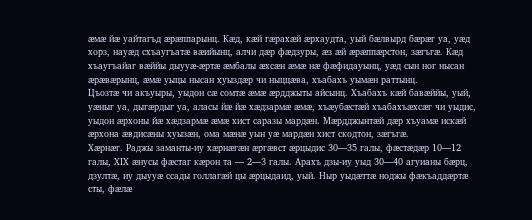æмæ йæ уайтагъд æрæппарынц. Кæд, кæй гæрахæй æрхаудта, уый бæлвырд бæрæг уа, уæд хорз, науæд схъаугъатæ вæийынц, алчи дæр фæдзуры, æз æй æрæппæрстон, зæгъгæ. Кæд хъаугъайаг вæййы дыууæ-æртæ æмбалы æхсæн æмæ нæ фæфидауынц, уæд сын ног нысан æрæвæрынц, æмæ уыцы нысан хуыздæр чи ныццæва, хъабахъ уымæн раттынц.
Цъозтæ чи акъуыры, уыдон сæ сомтæ æмæ æрдджыты айсынц. Хъабахъ кæй бавæййы, уый, уæныг уа, дыгæрдыг уа, аласы йæ йæ хæдзармæ æмæ, хъæубæстæй хъабахъæхсæг чи уыдис, уыдон æрхоны йæ хæдзармæ æмæ хист саразы мардæн. Мæрдджынтæй дæр хъуамæ искæй æрхона æвдисæны хуызæн, ома мæнæ уын уæ мардæн хист скодтон, зæгъгæ.
Xæрнæг. Раджы заманты-иу хæрнæгæн æргæвст æрцыдис 30—35 галы, фæстæдæр 10—12 галы, XIX æнусы фæстаг кæрон та — 2—3 галы. Арахъ дзы-иу уыд 30—40 агуианы бæрц, дзултæ, иу дыууæ ссады голлагæй цы æрцыдаид, уый. Ныр уыдæттæ ноджы фæкъаддæртæ сты, фæлæ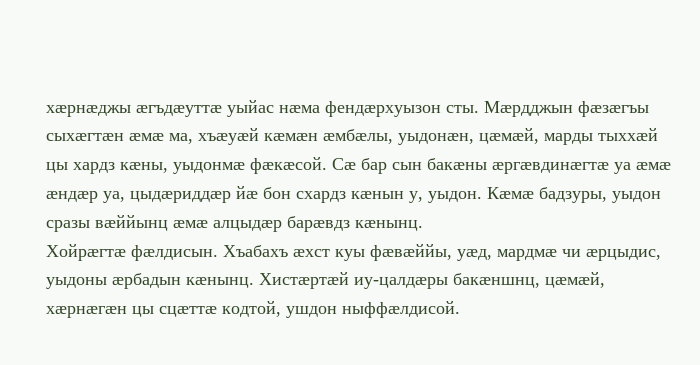хæрнæджы æгъдæуттæ уыйас нæма фендæрхуызон сты. Мæрдджын фæзæгъы сыхæгтæн æмæ ма, хъæуæй кæмæн æмбæлы, уыдонæн, цæмæй, марды тыххæй цы хардз кæны, уыдонмæ фæкæсой. Сæ бар сын бакæны æргæвдинæгтæ уа æмæ æндæр уа, цыдæриддæр йæ бон схардз кæнын у, уыдон. Кæмæ бадзуры, уыдон сразы вæййынц æмæ алцыдæр барæвдз кæнынц.
Хойрæгтæ фæлдисын. Хъабахъ æхст куы фæвæййы, уæд, мардмæ чи æрцыдис, уыдоны æрбадын кæнынц. Хистæртæй иу-цалдæры бакæншнц, цæмæй, хæрнæгæн цы сцæттæ кодтой, ушдон ныффæлдисой.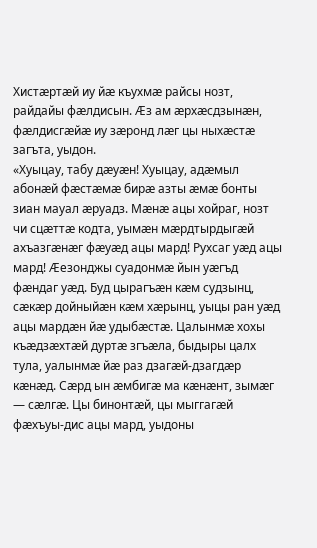Хистæртæй иу йæ къухмæ райсы нозт, райдайы фæлдисын. Æз ам æрхæсдзынæн, фæлдисгæйæ иу зæронд лæг цы ныхæстæ загъта, уыдон.
«Хуыцау, табу дæуæн! Хуыцау, адæмыл абонæй фæстæмæ бирæ азты æмæ бонты зиан мауал æруадз. Мæнæ ацы хойраг, нозт чи сцæттæ кодта, уымæн мæрдтырдыгæй ахъазгæнæг фæуæд ацы мард! Рухсаг уæд ацы мард! Æезонджы суадонмæ йын уæгъд фæндаг уæд. Буд цырагъæн кæм судзынц, сæкæр дойныйæн кæм хæрынц, уыцы ран уæд ацы мардæн йæ удыбæстæ. Цалынмæ хохы къæдзæхтæй дуртæ згъæла, быдыры цалх тула, уалынмæ йæ раз дзагæй-дзагдæр кæнæд. Сæрд ын æмбигæ ма кæнæнт, зымæг — сæлгæ. Цы бинонтæй, цы мыггагæй фæхъуы-дис ацы мард, уыдоны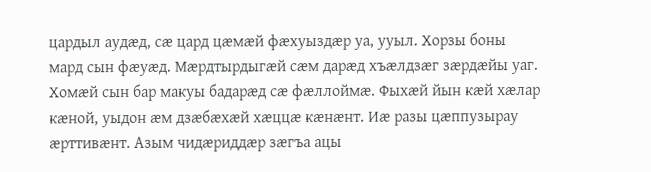цардыл аудæд, сæ цард цæмæй фæхуыздæр уа, ууыл. Хорзы боны мард сын фæуæд. Мæрдтырдыгæй сæм дарæд хъæлдзæг зæрдæйы уаг. Хомæй сын бар макуы бадарæд сæ фæллоймæ. Фыхæй йын кæй хæлар кæной, уыдон æм дзæбæхæй хæццæ кæнæнт. Иæ разы цæппузырау æрттивæнт. Азым чидæриддæр зæгъа ацы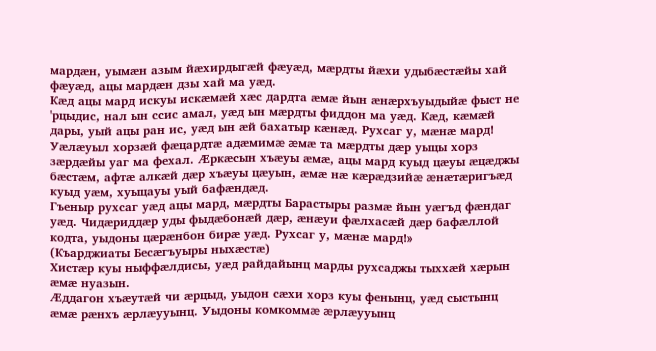мардæн, уымæн азым йæхирдыгæй фæуæд, мæрдты йæхи удыбæстæйы хай фæуæд, ацы мардæн дзы хай ма уæд.
Кæд ацы мард искуы искæмæй хæс дардта æмæ йын æнæрхъуыдыйæ фыст не 'рцыдис, нал ын ссис амал, уæд ын мæрдты фиддон ма уæд. Кæд, кæмæй дары, уый ацы ран ис, уæд ын æй бахатыр кæнæд. Рухсаг у, мæнæ мард! Уæлæуыл хорзæй фæцардтæ адæмимæ æмæ та мæрдты дæр уыцы хорз зæрдæйы уаг ма фехал. Æркæсын хъæуы æмæ, ацы мард куыд цæуы æцæджы бæстæм, афтæ алкæй дæр хъæуы цæуын, æмæ нæ кæрæдзийæ æнæтæригъæд куыд уæм, хуыцауы уый бафæндæд.
Гъеныр рухсаг уæд ацы мард, мæрдты Барастыры размæ йын уæгъд фæндаг уæд. Чидæриддæр уды фыдæбонæй дæр, æнæуи фæлхасæй дæр бафæллой кодта, уыдоны цæрæнбон бирæ уæд. Рухсаг у, мæнæ мард!»
(Къарджиаты Бесæгъуыры ныхæстæ)
Хистæр куы ныффæлдисы, уæд райдайынц марды рухсаджы тыххæй хæрын æмæ нуазын.
Æддагон хъæутæй чи æрцыд, уыдон сæхи хорз куы фенынц, уæд сыстынц æмæ рæнхъ æрлæууынц. Уыдоны комкоммæ æрлæууынц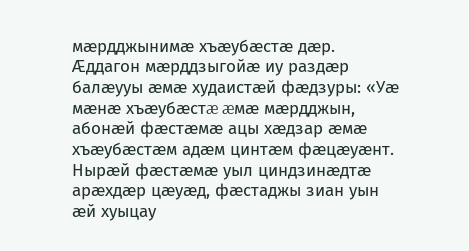мæрдджынимæ хъæубæстæ дæр. Æддагон мæрддзыгойæ иу раздæр балæууы æмæ худаистæй фæдзуры: «Уæ мæнæ хъæубæстæ æмæ мæрдджын, абонæй фæстæмæ ацы хæдзар æмæ хъæубæстæм адæм цинтæм фæцæуæнт. Нырæй фæстæмæ уыл циндзинæдтæ арæхдæр цæуæд, фæстаджы зиан уын æй хуыцау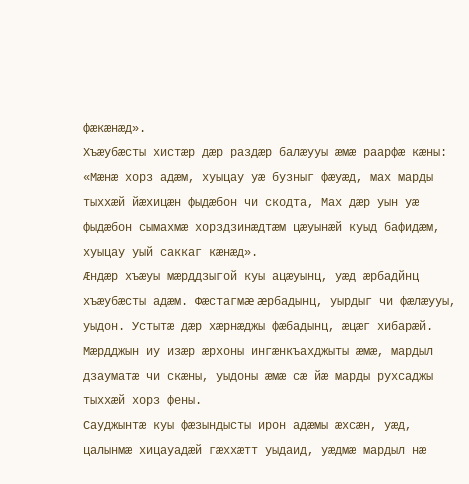фæкæнæд».
Хъæубæсты хистæр дæр раздæр балæууы æмæ раарфæ кæны: «Мæнæ хорз адæм, хуыцау уæ бузныг фæуæд, мах марды тыххæй йæхицæн фыдæбон чи скодта, Мах дæр уын уæ фыдæбон сымахмæ хорздзинæдтæм цæуынæй куыд бафидæм, хуыцау уый саккаг кæнæд».
Æндæр хъæуы мæрддзыгой куы ацæуынц, уæд æрбадйнц хъæубæсты адæм. Фæстагмæ æрбадынц, уырдыг чи фæлæууы, уыдон. Устытæ дæр хæрнæджы фæбадынц, æцæг хибарæй.
Мæрдджын иу изæр æрхоны ингæнкъахджыты æмæ, мардыл дзауматæ чи скæны, уыдоны æмæ сæ йæ марды рухсаджы тыххæй хорз фены.
Сауджынтæ куы фæзындысты ирон адæмы æхсæн, уæд, цалынмæ хицауадæй гæххæтт уыдаид, уæдмæ мардыл нæ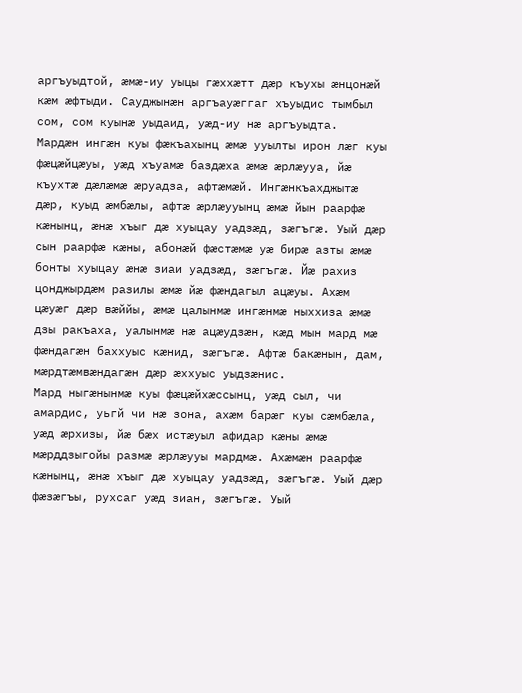аргъуыдтой, æмæ-иу уыцы гæххæтт дæр къухы æнцонæй кæм æфтыди. Сауджынæн аргъауæггаг хъуыдис тымбыл сом, сом куынæ уыдаид, уæд-иу нæ аргъуыдта.
Мардæн ингæн куы фæкъахынц æмæ ууылты ирон лæг куы фæцæйцæуы, уæд хъуамæ баздæха æмæ æрлæууа, йæ къухтæ дæлæмæ æруадза, афтæмæй. Ингæнкъахджытæ дæр, куыд æмбæлы, афтæ æрлæууынц æмæ йын раарфæ кæнынц, æнæ хъыг дæ хуыцау уадзæд, зæгъгæ. Уый дæр сын раарфæ кæны, абонæй фæстæмæ уæ бирæ азты æмæ бонты хуыцау æнæ зиаи уадзæд, зæгъгæ. Йæ рахиз цонджырдæм разилы æмæ йæ фæндагыл ацæуы. Ахæм цæуæг дæр вæййы, æмæ цалынмæ ингæнмæ ныххиза æмæ дзы ракъаха, уалынмæ нæ ацæудзæн, кæд мын мард мæ фæндагæн баххуыс кæнид, зæгъгæ. Афтæ бакæнын, дам, мæрдтæмвæндагæн дæр æххуыс уыдзæнис.
Мард ныгæнынмæ куы фæцæйхæссынц, уæд сыл, чи амардис, уьгй чи нæ зона, ахæм барæг куы сæмбæла, уæд æрхизы, йæ бæх истæуыл афидар кæны æмæ мæрддзыгойы размæ æрлæууы мардмæ. Ахæмæн раарфæ кæнынц, æнæ хъыг дæ хуыцау уадзæд, зæгъгæ. Уый дæр фæзæгъы, рухсаг уæд зиан, зæгъгæ. Уый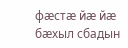фæстæ йæ йæ бæхыл сбадын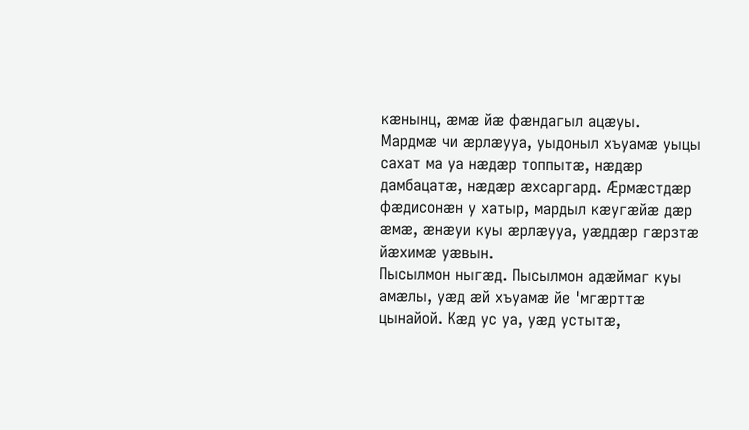кæнынц, æмæ йæ фæндагыл ацæуы.
Мардмæ чи æрлæууа, уыдоныл хъуамæ уыцы сахат ма уа нæдæр топпытæ, нæдæр дамбацатæ, нæдæр æхсаргард. Æрмæстдæр фæдисонæн у хатыр, мардыл кæугæйæ дæр æмæ, æнæуи куы æрлæууа, уæддæр гæрзтæ йæхимæ уæвын.
Пысылмон ныгæд. Пысылмон адæймаг куы амæлы, уæд æй хъуамæ йе 'мгæрттæ цынайой. Кæд ус уа, уæд устытæ,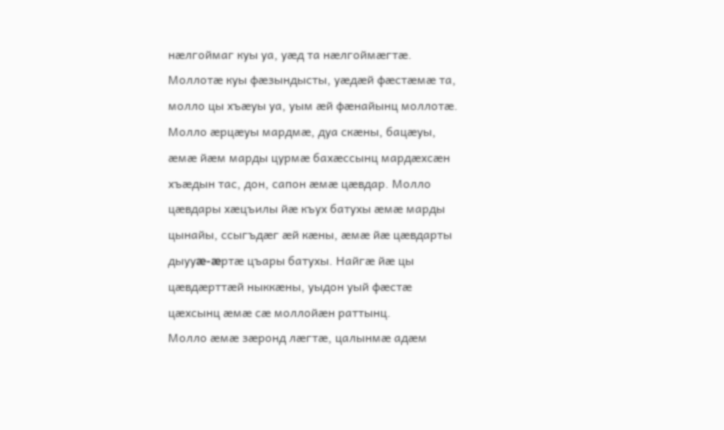нæлгоймаг куы уа, уæд та нæлгоймæгтæ. Моллотæ куы фæзындысты, уæдæй фæстæмæ та, молло цы хъæуы уа, уым æй фæнайынц моллотæ. Молло æрцæуы мардмæ, дуа скæны, бацæуы, æмæ йæм марды цурмæ бахæссынц мардæхсæн хъæдын тас, дон, сапон æмæ цæвдар. Молло цæвдары хæцъилы йæ къух батухы æмæ марды цынайы, ссыгъдæг æй кæны, æмæ йæ цæвдарты дыууæ-æртæ цъары батухы. Найгæ йæ цы цæвдæрттæй ныккæны, уыдон уый фæстæ цæхсынц æмæ сæ моллойæн раттынц.
Молло æмæ зæронд лæгтæ, цалынмæ адæм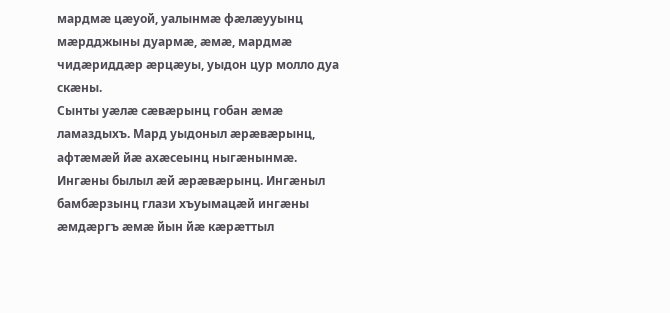мардмæ цæуой, уалынмæ фæлæууынц мæрдджыны дуармæ, æмæ, мардмæ чидæриддæр æрцæуы, уыдон цур молло дуа скæны.
Сынты уæлæ сæвæрынц гобан æмæ ламаздыхъ. Мард уыдоныл æрæвæрынц, афтæмæй йæ ахæсеынц ныгæнынмæ. Ингæны былыл æй æрæвæрынц. Ингæныл бамбæрзынц глази хъуымацæй ингæны æмдæргъ æмæ йын йæ кæрæттыл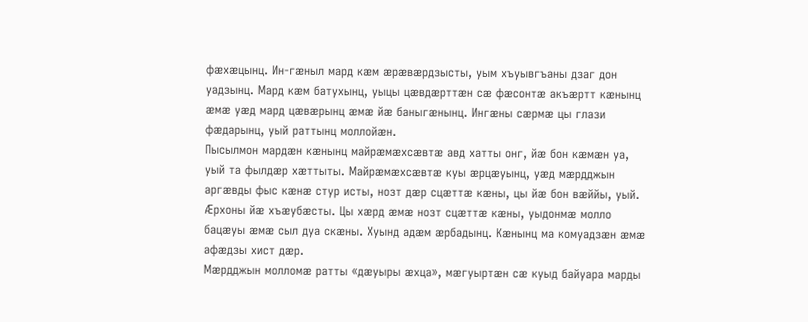фæхæцынц. Ин-гæныл мард кæм æрæвæрдзысты, уым хъуывгъаны дзаг дон уадзынц. Мард кæм батухынц, уыцы цæвдæрттæн сæ фæсонтæ акъæртт кæнынц æмæ уæд мард цæвæрынц æмæ йæ баныгæнынц. Ингæны сæрмæ цы глази фæдарынц, уый раттынц моллойæн.
Пысылмон мардæн кæнынц майрæмæхсæвтæ авд хатты онг, йæ бон кæмæн уа, уый та фылдæр хæттыты. Майрæмæхсæвтæ куы æрцæуынц, уæд мæрдджын аргæвды фыс кæнæ стур исты, нозт дæр сцæттæ кæны, цы йæ бон вæййы, уый. Æрхоны йæ хъæубæсты. Цы хæрд æмæ нозт сцæттæ кæны, уыдонмæ молло бацæуы æмæ сыл дуа скæны. Хуынд адæм æрбадынц. Кæнынц ма комуадзæн æмæ афæдзы хист дæр.
Мæрдджын молломæ ратты «дæуыры æхца», мæгуыртæн сæ куыд байуара марды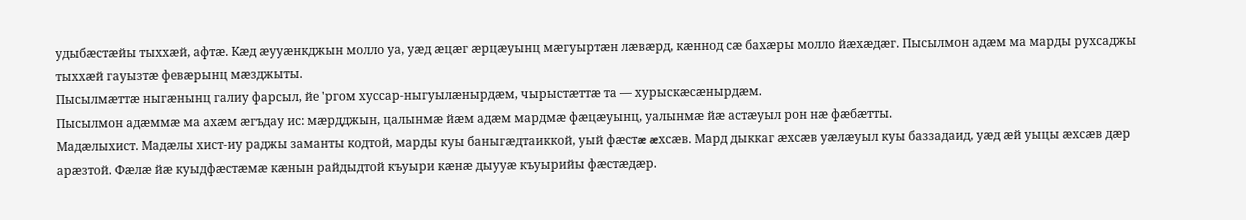удыбæстæйы тыххæй, афтæ. Кæд æууæнкджын молло уа, уæд æцæг æрцæуынц мæгуыртæн лæвæрд, кæннод сæ бахæры молло йæхæдæг. Пысылмон адæм ма марды рухсаджы тыххæй гауызтæ февæрынц мæзджыты.
Пысылмæттæ ныгæнынц галиу фарсыл, йе 'ргом хуссар-ныгуылæнырдæм, чырыстæттæ та — хурыскæсæнырдæм.
Пысылмон адæммæ ма ахæм æгъдау ис: мæрдджын, цалынмæ йæм адæм мардмæ фæцæуынц, уалынмæ йæ астæуыл рон нæ фæбæтты.
Мадæлыхист. Мадæлы хист-иу раджы заманты кодтой, марды куы баныгæдтаиккой, уый фæстæ æхсæв. Мард дыккаг æхсæв уæлæуыл куы баззадаид, уæд æй уыцы æхсæв дæр арæзтой. Фæлæ йæ куыдфæстæмæ кæнын райдыдтой къуыри кæнæ дыууæ къуырийы фæстæдæр.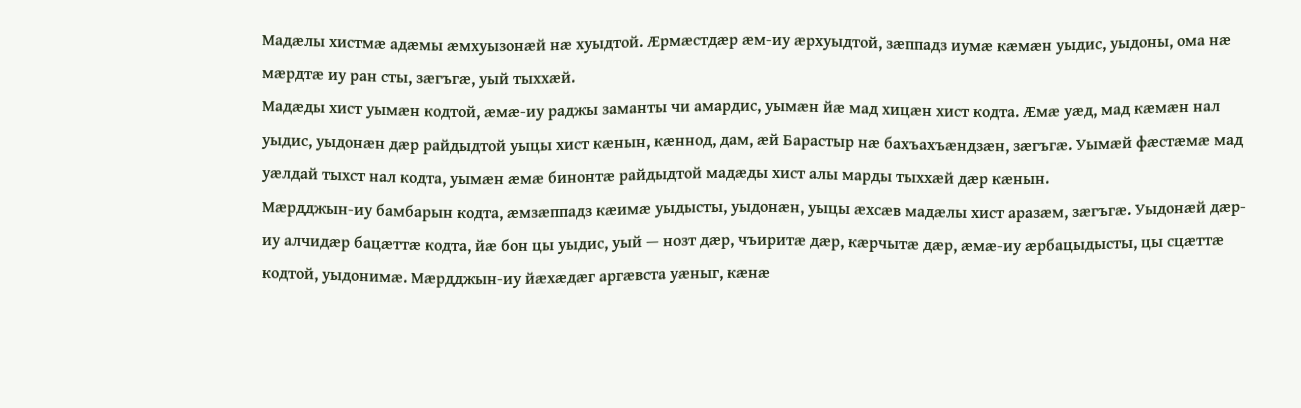Мадæлы хистмæ адæмы æмхуызонæй нæ хуыдтой. Æрмæстдæр æм-иу æрхуыдтой, зæппадз иумæ кæмæн уыдис, уыдоны, ома нæ мæрдтæ иу ран сты, зæгъгæ, уый тыххæй.
Мадæды хист уымæн кодтой, æмæ-иу раджы заманты чи амардис, уымæн йæ мад хицæн хист кодта. Æмæ уæд, мад кæмæн нал уыдис, уыдонæн дæр райдыдтой уыцы хист кæнын, кæннод, дам, æй Барастыр нæ бахъахъæндзæн, зæгъгæ. Уымæй фæстæмæ мад уæлдай тыхст нал кодта, уымæн æмæ бинонтæ райдыдтой мадæды хист алы марды тыххæй дæр кæнын.
Мæрдджын-иу бамбарын кодта, æмзæппадз кæимæ уыдысты, уыдонæн, уыцы æхсæв мадæлы хист аразæм, зæгъгæ. Уыдонæй дæр-иу алчидæр бацæттæ кодта, йæ бон цы уыдис, уый — нозт дæр, чъиритæ дæр, кæрчытæ дæр, æмæ-иу æрбацыдысты, цы сцæттæ кодтой, уыдонимæ. Мæрдджын-иу йæхæдæг аргæвста уæныг, кæнæ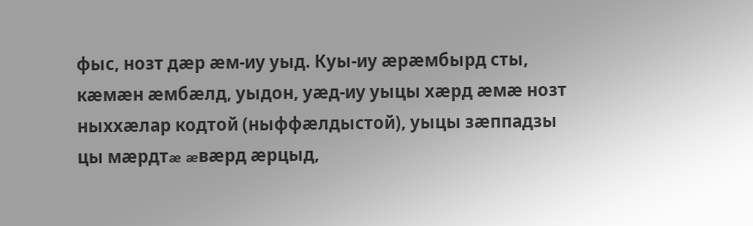фыс, нозт дæр æм-иу уыд. Куы-иу æрæмбырд сты, кæмæн æмбæлд, уыдон, уæд-иу уыцы хæрд æмæ нозт ныххæлар кодтой (ныффæлдыстой), уыцы зæппадзы цы мæрдтæ æвæрд æрцыд,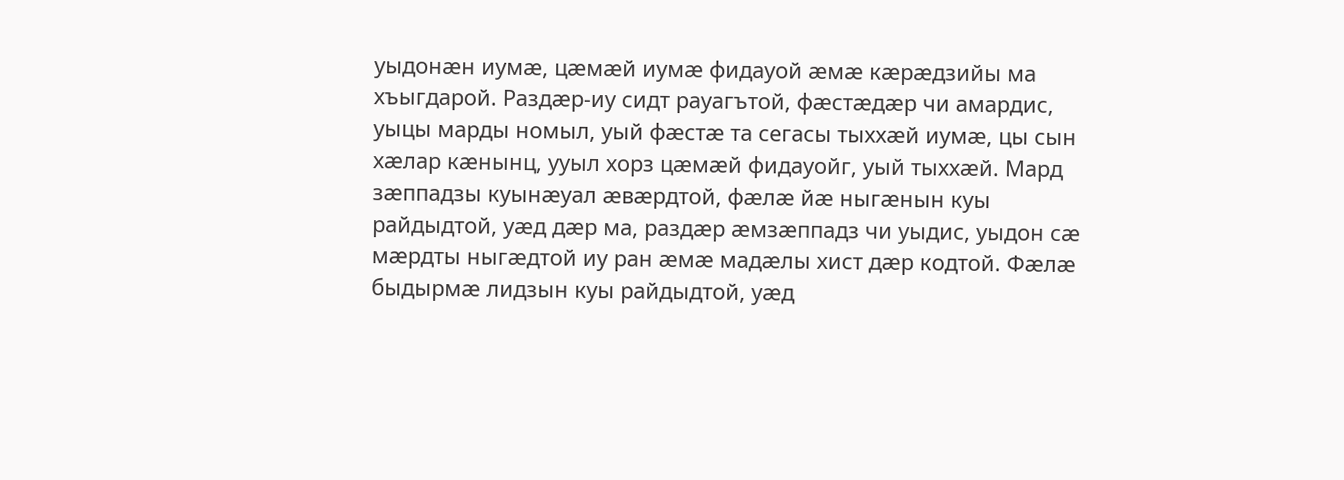уыдонæн иумæ, цæмæй иумæ фидауой æмæ кæрæдзийы ма хъыгдарой. Раздæр-иу сидт рауагътой, фæстæдæр чи амардис, уыцы марды номыл, уый фæстæ та сегасы тыххæй иумæ, цы сын хæлар кæнынц, ууыл хорз цæмæй фидауойг, уый тыххæй. Мард зæппадзы куынæуал æвæрдтой, фæлæ йæ ныгæнын куы райдыдтой, уæд дæр ма, раздæр æмзæппадз чи уыдис, уыдон сæ мæрдты ныгæдтой иу ран æмæ мадæлы хист дæр кодтой. Фæлæ быдырмæ лидзын куы райдыдтой, уæд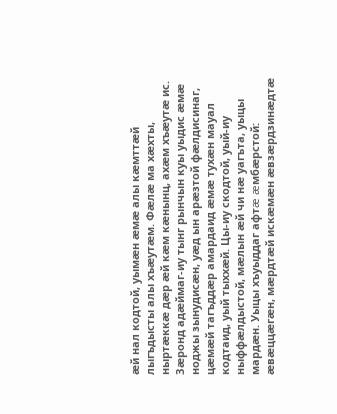æй нал кодтой, уымæн æмæ алы кæмттæй лыгъдысты алы хъæутæм. Фæлæ ма хæхты, ныртæккæ дæр æй кæм кæнынц, ахæм хъæутæ ис.
Зæронд адæймаг-иу тынг рынчын куы уыдис æмæ ноджы зынудисæн, уæд ын арæзтой фæлдисинаг, цæмæй тагъддæр амардаид æмæ тухæн мауал кодтаид, уый тыххæй. Цы-иу скодтой, уый-иу ныффæлдыстой, мæлын æй чи нæ уагъта, уыцы мардæн. Уыцы хъуыддаг афтæ æмбæрстой: æвæццæгæн, мæрдтæй искæмæн æвзæрдзинæдтæ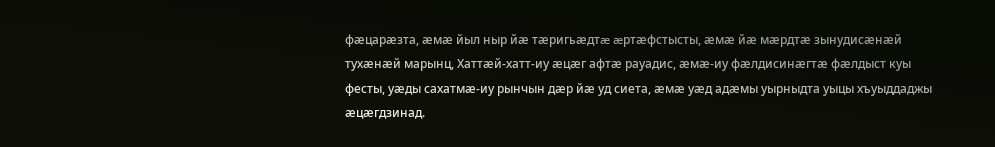фæцарæзта, æмæ йыл ныр йæ тæригьæдтæ æртæфстысты, æмæ йæ мæрдтæ зынудисæнæй тухæнæй марынц, Хаттæй-хатт-иу æцæг афтæ рауадис, æмæ-иу фæлдисинæгтæ фæлдыст куы фесты, уæды сахатмæ-иу рынчын дæр йæ уд сиета, æмæ уæд адæмы уырныдта уыцы хъуыддаджы æцæгдзинад.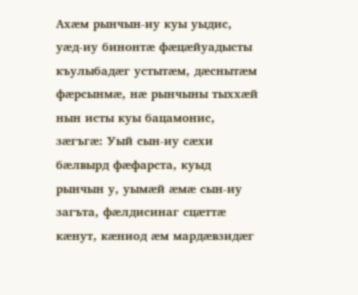Ахæм рынчын-иу куы уыдис, уæд-иу бинонтæ фæцæйуадысты къулыбадæг устытæм, дæснытæм фæрсынмæ, нæ рынчыны тыххæй нын исты куы бацамонис, зæгъгæ: Уый сын-иу сæхи бæлвырд фæфарста, куыд рынчын у, уымæй æмæ сын-иу загъта, фæлдисинаг сцæттæ кæнут, кæниод æм мардæвзидæг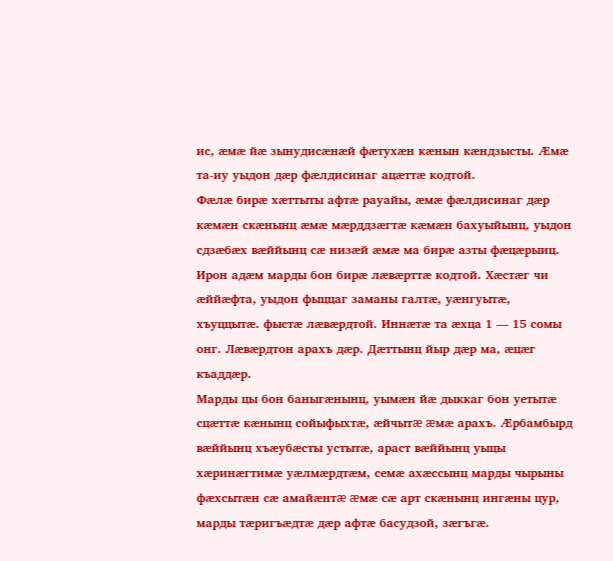ис, æмæ йæ зынудисæнæй фæтухæн кæнын кæндзысты. Æмæ та-иу уыдон дæр фæлдисинаг ацæттæ кодтой.
Фæлæ бирæ хæттыты афтæ рауайы, æмæ фæлдисинаг дæр кæмæн скæнынц æмæ мæрддзæгтæ кæмæн бахуыйынц, уыдон сдзæбæх вæййынц сæ низæй æмæ ма бирæ азты фæцæрыиц.
Ирон адæм марды бон бирæ лæвæрттæ кодтой. Хæстæг чи æййæфта, уыдон фыццаг заманы галтæ, уæнгуытæ, хъуццытæ. фыстæ лæвæрдтой. Иннæтæ та æхца 1 — 15 сомы онг. Лæвæрдтон арахъ дæр. Дæттынц йыр дæр ма, æцæг къаддæр.
Марды цы бон баныгæнынц, уымæн йæ дыккаг бон уетытæ сцæттæ кæнынц сойыфыхтæ, æйчытæ æмæ арахъ. Æрбамбырд вæййынц хъæубæсты устытæ, араст вæййынц уыцы хæринæгтимæ уæлмæрдтæм, семæ ахæссынц марды чырыны фæхсытæн сæ амайæнтæ æмæ сæ арт скæнынц ингæны цур, марды тæригъæдтæ дæр афтæ басудзой, зæгъгæ.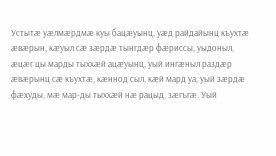Устытæ уæлмæрдмæ куы бацæуынц, уæд райдайынц къухтæ æвæрын, кæуыл сæ зæрдæ тынгдæр фæриссы, уыдоныл, æцæг цы марды тыххæй ацæуынц, уый ингæныл раздæр æвæрынц сæ къухтæ, кæннод сыл, кæй мард уа, уый зæрдæ фæхуды, мæ мар-ды тыххæй нæ рацыд, зæгъгæ. Уый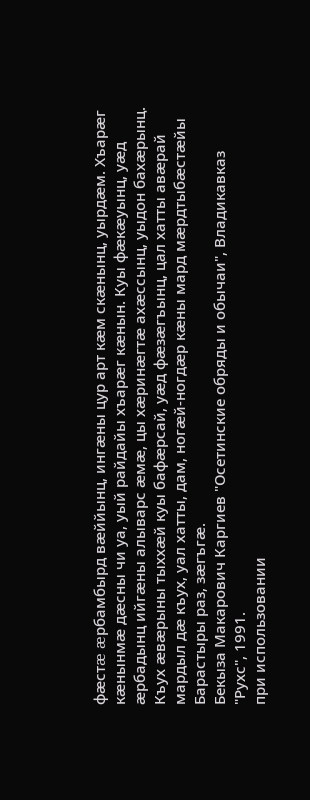фæстæ æрбамбырд вæййынц, ингæны цур арт кæм скæнынц, уырдæм. Хъарæг кæнынмæ дæсны чи уа, уый райдайы хъарæг кæнын. Куы фæкæуынц, уæд æрбадынц ийгæны алыварс æмæ, цы хæринæгтæ ахæссынц, уыдон бахæрынц. Къух æвæрыны тыххæй куы бафæрсай, уæд фæзæгъынц, цал хатты авæрай мардыл дæ къух, уал хатты, дам, ногæй-ногдæр кæны мард мæрдтыбæстæйы Барастыры раз, зæгъгæ.
Бекыза Макарович Каргиев "Осетинские обряды и обычаи", Владикавказ "Рухс", 1991.
при использовании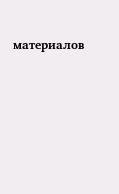материалов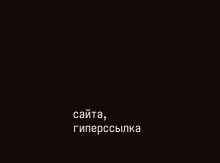сайта, гиперссылка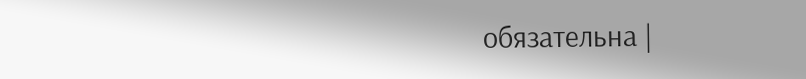обязательна |